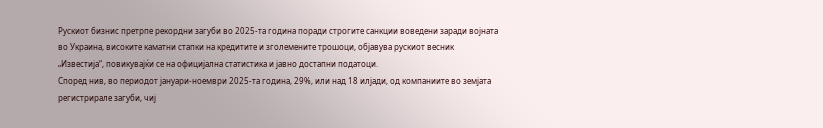Рускиот бизнис претрпе рекордни загуби во 2025-та година поради строгите санкции воведени заради војната во Украина, високите каматни стапки на кредитите и зголемените трошоци, објавува рускиот весник „Известија“, повикувајќи се на официјална статистика и јавно достапни податоци.
Според нив, во периодот јануари-ноември 2025-та година, 29%, или над 18 илјади, од компаниите во земјата регистрирале загуби, чиј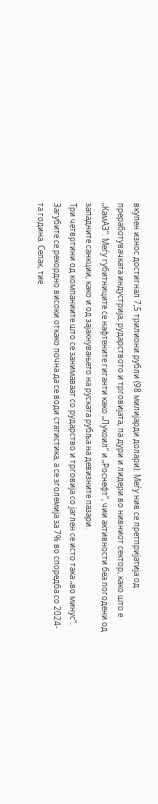вкупен износ достигнал 7,5 трилиони рубли (98 милијарди долари). Меѓу нив се претпријатија од преработувачката индустрија, рударството и трговијата, па дури и лидери во нивниот сектор, како што е „КамАЗ“. Меѓу губитниците се нафтените гиганти како „Лукоил“ и „Роснефт“, чии активности беа погодени од западните санкции, како и од зајакнувањето на руската рубља на девизните пазари.
Три четвртини од компаниите што се занимаваат со рударство и трговија со јаглен се исто така „во минус“.
Загубите се рекордно високи откако почна да се води статистика, а се зголемија за 7% во споредба со 2024-та година. Сепак, тие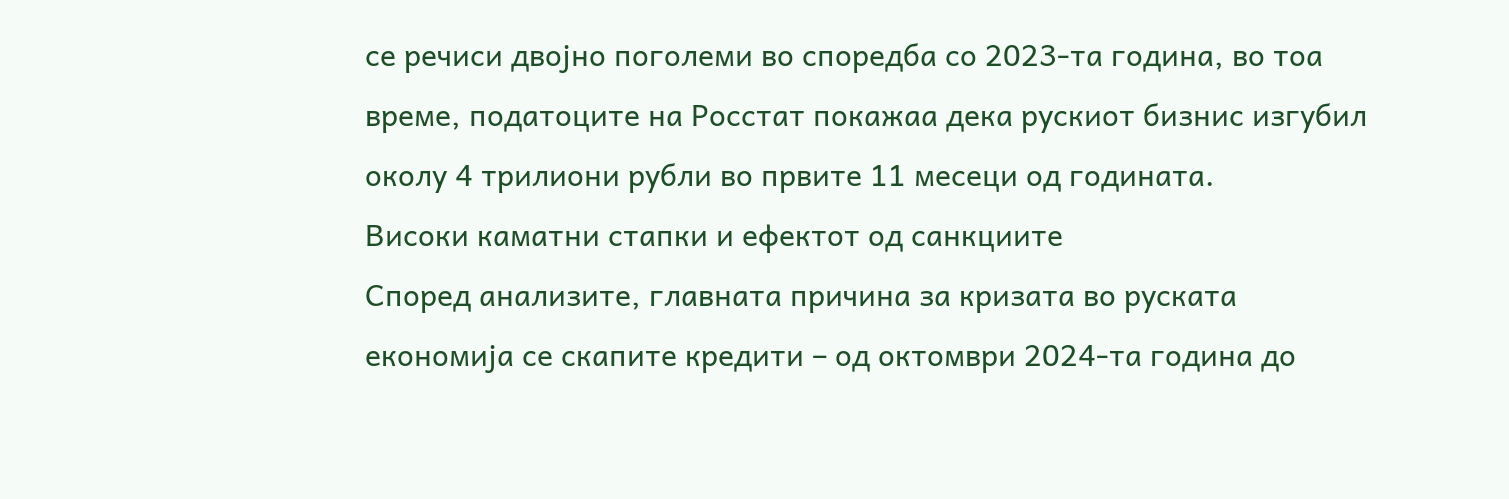се речиси двојно поголеми во споредба со 2023-та година, во тоа време, податоците на Росстат покажаа дека рускиот бизнис изгубил околу 4 трилиони рубли во првите 11 месеци од годината.
Високи каматни стапки и ефектот од санкциите
Според анализите, главната причина за кризата во руската економија се скапите кредити – од октомври 2024-та година до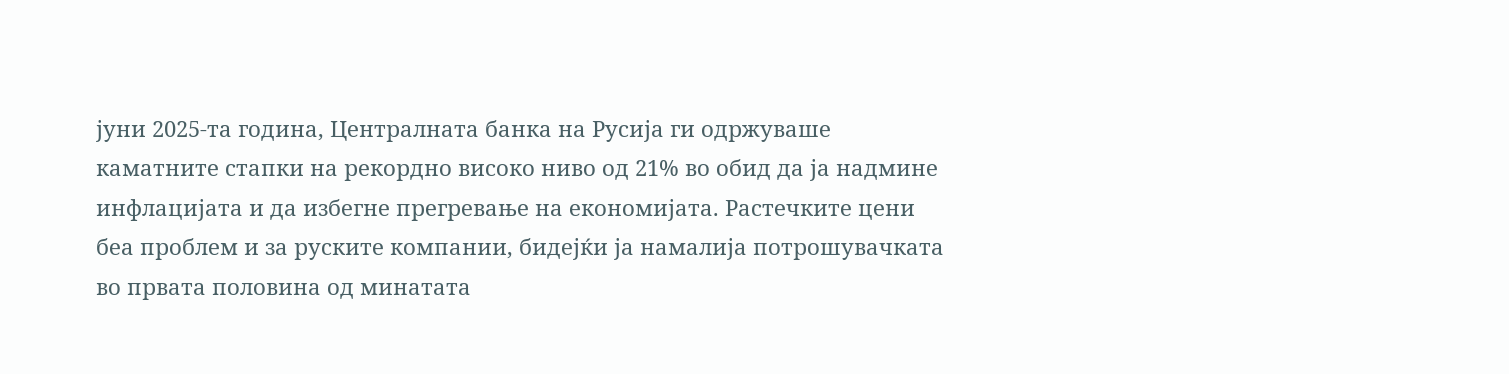јуни 2025-та година, Централната банка на Русија ги одржуваше каматните стапки на рекордно високо ниво од 21% во обид да ја надмине инфлацијата и да избегне прегревање на економијата. Растечките цени беа проблем и за руските компании, бидејќи ја намалија потрошувачката во првата половина од минатата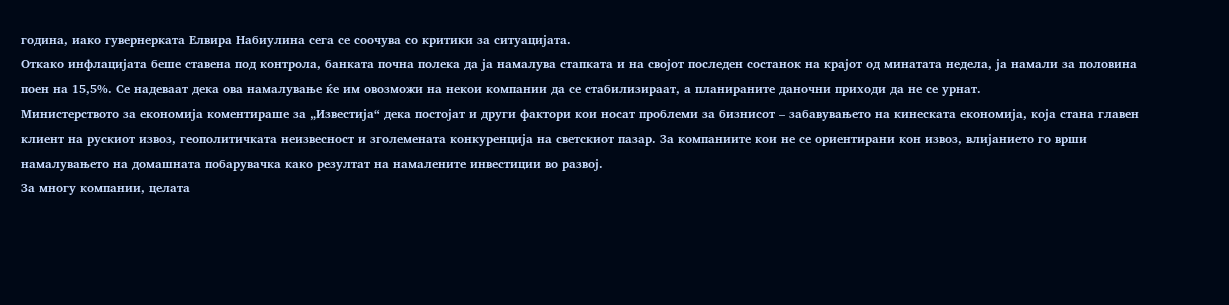година, иако гувернерката Елвира Набиулина сега се соочува со критики за ситуацијата.
Откако инфлацијата беше ставена под контрола, банката почна полека да ја намалува стапката и на својот последен состанок на крајот од минатата недела, ја намали за половина поен на 15,5%. Се надеваат дека ова намалување ќе им овозможи на некои компании да се стабилизираат, а планираните даночни приходи да не се урнат.
Министерството за економија коментираше за „Известија“ дека постојат и други фактори кои носат проблеми за бизнисот – забавувањето на кинеската економија, која стана главен клиент на рускиот извоз, геополитичката неизвесност и зголемената конкуренција на светскиот пазар. За компаниите кои не се ориентирани кон извоз, влијанието го врши намалувањето на домашната побарувачка како резултат на намалените инвестиции во развој.
За многу компании, целата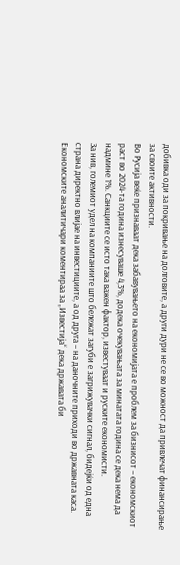добивка оди за покривање на долговите, а други дури не се во можност да привлечат финансирање за своите активности.
Во Русија веќе признаваат дека забавувањето на економијата е проблем за бизнисот – економскиот раст во 2024-та година изнесуваше 4,3%, додека очекувањата за минатата година се дека нема да надмине 1%. Санкциите се исто така важен фактор, известуваат и руските економисти.
За нив, големиот удел на компаниите што бележат загуби е загрижувачки сигнал, бидејќи од една страна директно влијае на инвестициите, а од друга – на даночните приходи во државната каса. Економските аналитичари коментираа за „Известија“ дека државата би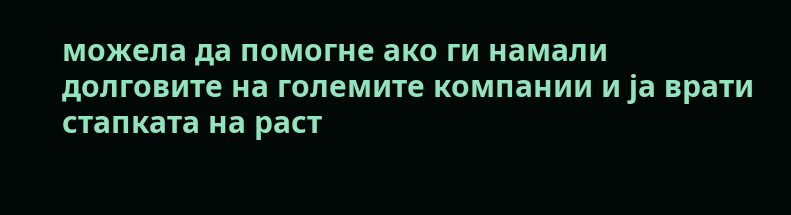можела да помогне ако ги намали долговите на големите компании и ја врати стапката на раст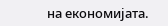на економијата.